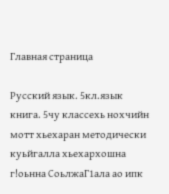Главная страница

Русский язык. 5кл.язык книга. 5чу классехь нохчийн мотт хьехаран методически куьйгалла хьехархошна г!оьнна СоьлжаГ1ала ао ипк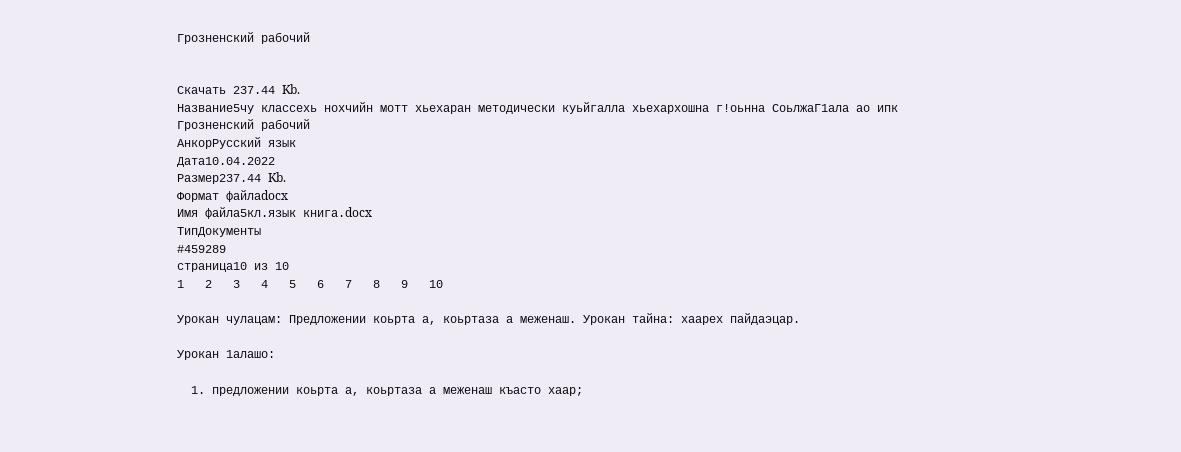Грозненский рабочий


Скачать 237.44 Kb.
Название5чу классехь нохчийн мотт хьехаран методически куьйгалла хьехархошна г!оьнна СоьлжаГ1ала ао ипк Грозненский рабочий
АнкорРусский язык
Дата10.04.2022
Размер237.44 Kb.
Формат файлаdocx
Имя файла5кл.язык книга.docx
ТипДокументы
#459289
страница10 из 10
1   2   3   4   5   6   7   8   9   10

Урокан чулацам: Предложении коьрта а, коьртаза а меженаш. Урокан тайна: хаарех пайдаэцар.

Урокан 1алашо:

  1. предложении коьрта а, коьртаза а меженаш къасто хаар;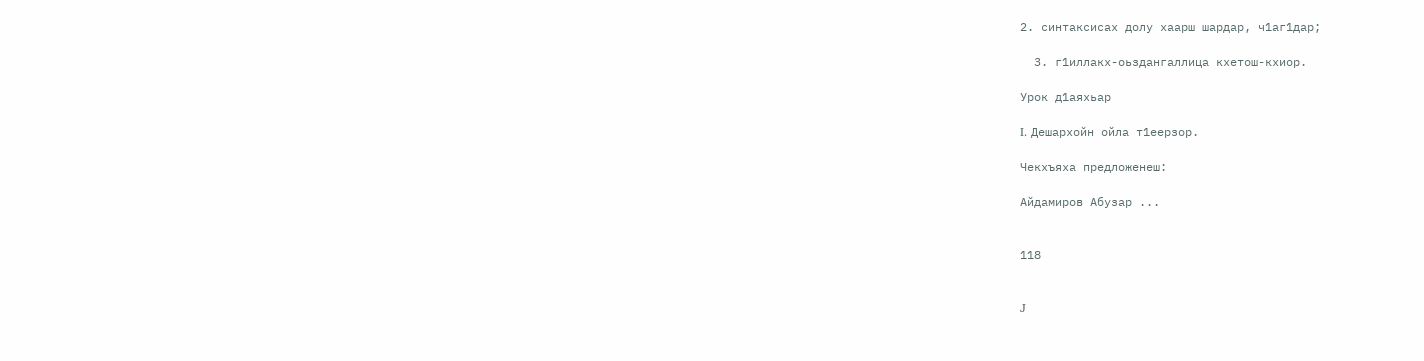2. синтаксисах долу хаарш шардар, ч1аг1дар;

  3. г1иллакх-оьздангаллица кхетош-кхиор.

Урок д1аяхьар

I. Дешархойн ойла т1еерзор.

Чекхъяха предложенеш:

Айдамиров Абузар ...


118


J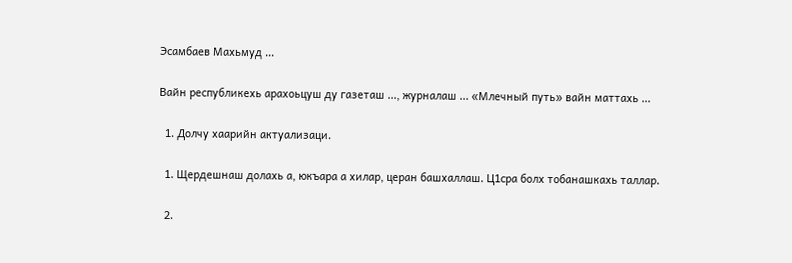Эсамбаев Махьмуд ...

Вайн республикехь арахоьцуш ду газеташ ..., журналаш ... «Млечный путь» вайн маттахь ...

  1. Долчу хаарийн актуализаци.

  1. Щердешнаш долахь а, юкъара а хилар, церан башхаллаш. Ц1сра болх тобанашкахь таллар.

  2.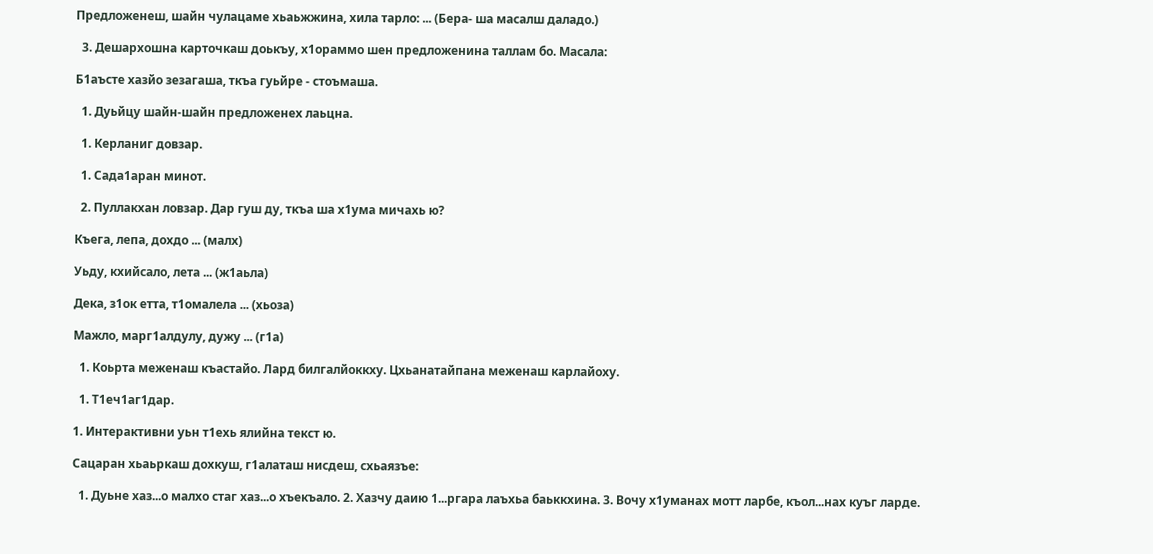Предложенеш, шайн чулацаме хьаьжжина, хила тарло: ... (Бера- ша масалш даладо.)

  3. Дешархошна карточкаш доькъу, х1ораммо шен предложенина таллам бо. Масала:

Б1аъсте хазйо зезагаша, ткъа гуьйре - стоъмаша.

  1. Дуьйцу шайн-шайн предложенех лаьцна.

  1. Керланиг довзар.

  1. Сада1аран минот.

  2. Пуллакхан ловзар. Дар гуш ду, ткъа ша х1ума мичахь ю?

Къега, лепа, дохдо ... (малх)

Уьду, кхийсало, лета ... (ж1аьла)

Дека, з1ок етта, т1омалела ... (хьоза)

Мажло, марг1алдулу, дужу ... (г1а)

  1. Коьрта меженаш къастайо. Лард билгалйоккху. Цхьанатайпана меженаш карлайоху.

  1. Т1еч1аг1дар.

1. Интерактивни уьн т1ехь ялийна текст ю.

Сацаран хьаьркаш дохкуш, г1алаташ нисдеш, схьаязъе:

  1. Дуьне хаз...о малхо стаг хаз...о хъекъало. 2. Хазчу даию 1...ргара лаъхьа баьккхина. 3. Вочу х1уманах мотт ларбе, къол...нах куъг ларде.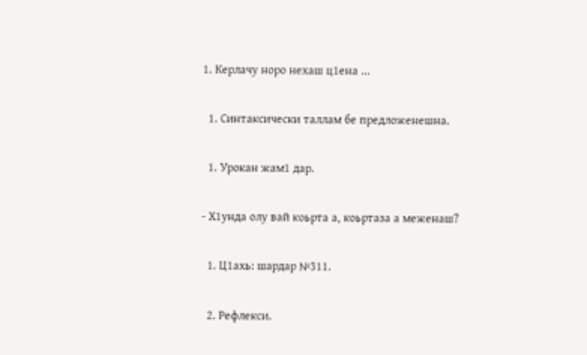1. Керлачу норо нехаш ц1ена ...

  1. Синтаксически таллам бе предложенешна.

  1. Урокан жам1 дар.

- Х1унда олу вай коьрта а, коьртаза а меженаш?

  1. Ц1ахь: шардар №311.

  2. Рефлекси.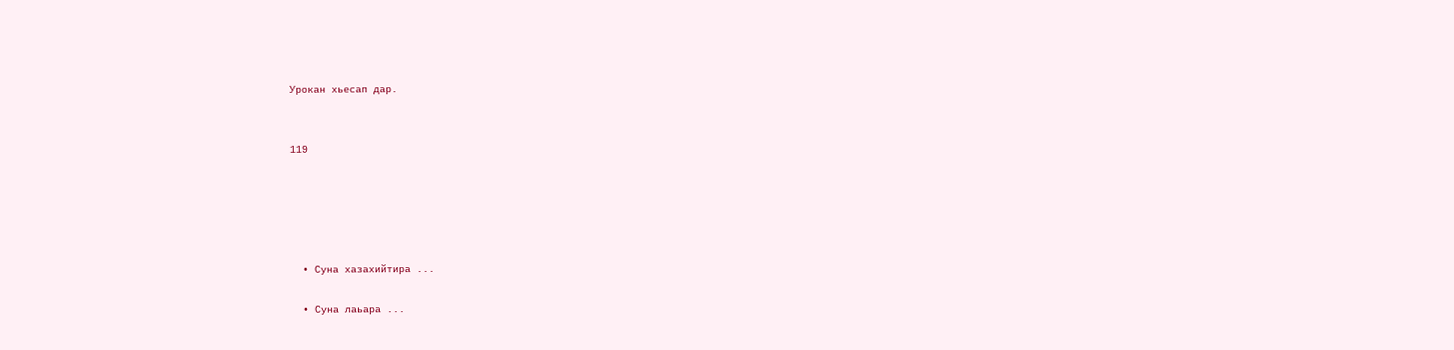Урокан хьесап дар.


119





  • Суна хазахийтира ...

  • Суна лаьара ...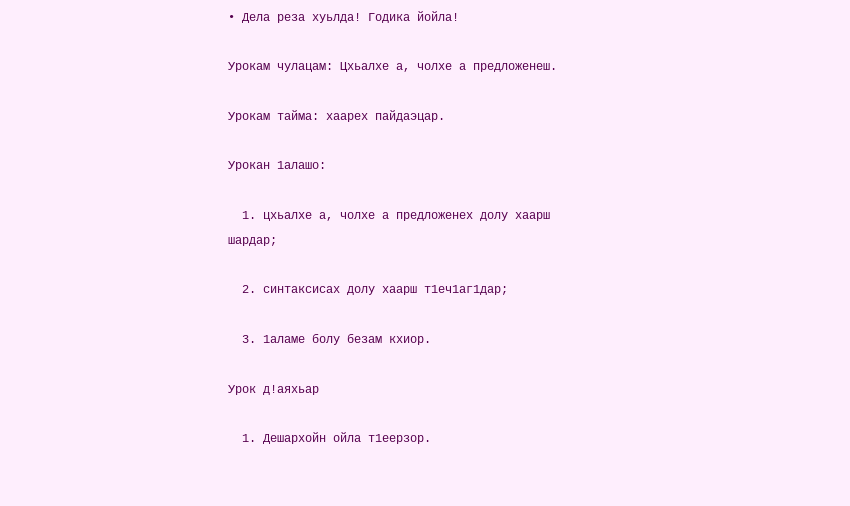• Дела реза хуьлда! Годика йойла!

Урокам чулацам: Цхьалхе а, чолхе а предложенеш.

Урокам тайма: хаарех пайдаэцар.

Урокан 1алашо:

  1. цхьалхе а, чолхе а предложенех долу хаарш шардар;

  2. синтаксисах долу хаарш т1еч1аг1дар;

  3. 1аламе болу безам кхиор.

Урок д!аяхьар

  1. Дешархойн ойла т1еерзор.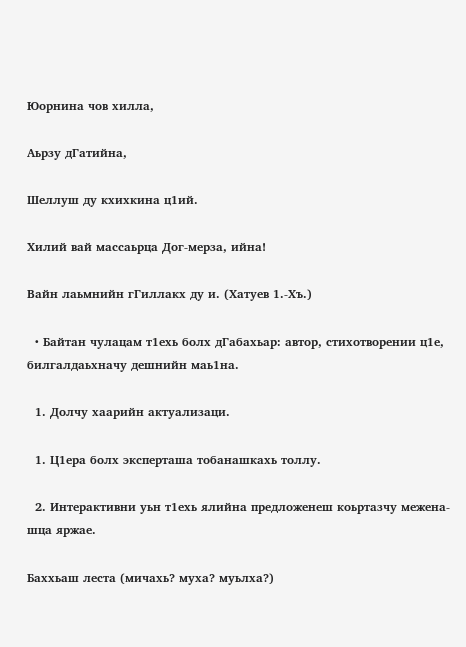Юорнина чов хилла,

Аьрзу дГатийна,

Шеллуш ду кхихкина ц1ий.

Хилий вай массаьрца Дог-мерза, ийна!

Вайн лаьмнийн гГиллакх ду и. (Хатуев 1.-Хъ.)

  • Байтан чулацам т1ехь болх дГабахьар: автор, стихотворении ц1е, билгалдаьхначу дешнийн маь1на.

  1. Долчу хаарийн актуализаци.

  1. Ц1ера болх эксперташа тобанашкахь толлу.

  2. Интерактивни уьн т1ехь ялийна предложенеш коьртазчу межена- шца яржае.

Баххьаш леста (мичахь? муха? муьлха?)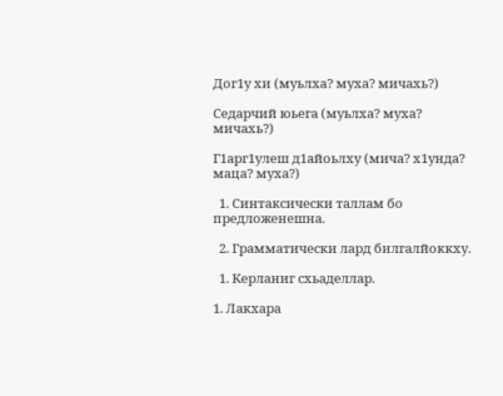Дог1у хи (муьлха? муха? мичахь?)

Седарчий юьега (муьлха? муха? мичахь?)

Г1арг1улеш д1айоьлху (мича? х1унда? маца? муха?)

  1. Синтаксически таллам бо предложенешна.

  2. Грамматически лард билгалйоккху.

  1. Керланиг схьаделлар.

1. Лакхара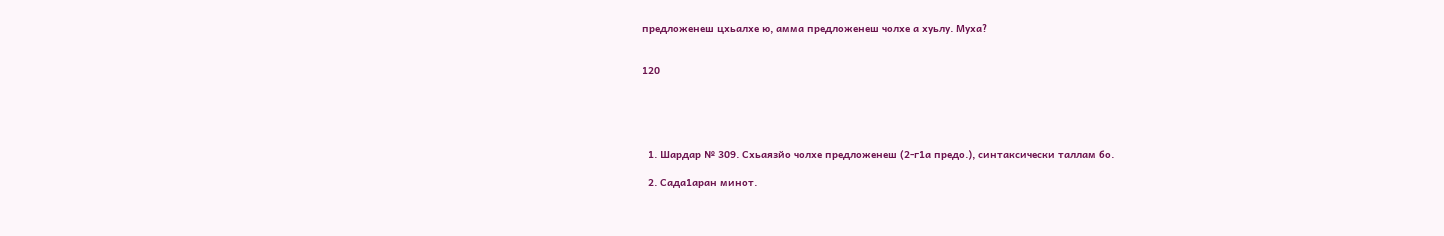предложенеш цхьалхе ю, амма предложенеш чолхе а хуьлу. Муха?


120





  1. Шардар № 309. Схьаязйо чолхе предложенеш (2-г1а предо.), синтаксически таллам бо.

  2. Сада1аран минот.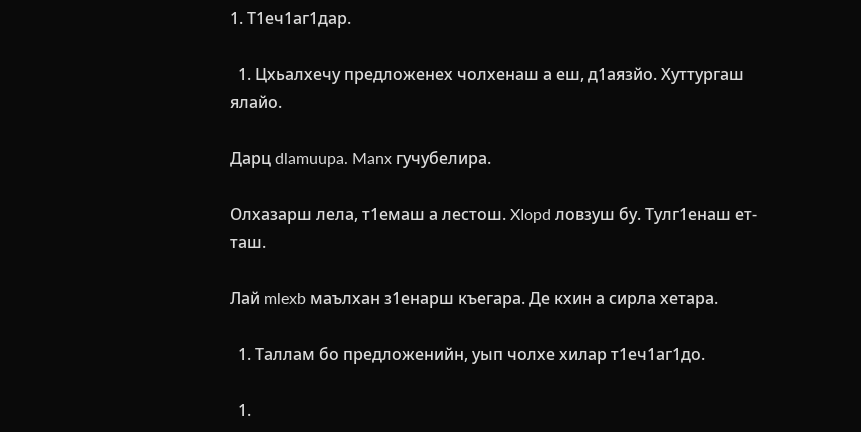1. Т1еч1аг1дар.

  1. Цхьалхечу предложенех чолхенаш а еш, д1аязйо. Хуттургаш ялайо.

Дарц dlamuupa. Manx гучубелира.

Олхазарш лела, т1емаш а лестош. XIopd ловзуш бу. Тулг1енаш ет- таш.

Лай mlexb маълхан з1енарш къегара. Де кхин а сирла хетара.

  1. Таллам бо предложенийн, уып чолхе хилар т1еч1аг1до.

  1.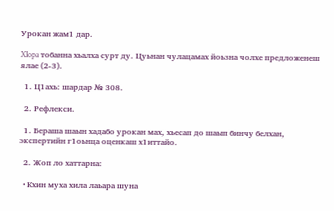Урокан жам1 дар.

XIopa тобанна хьалха сурт ду. Цуьнан чулацамах йоьзна чолхе предложенеш ялае (2-3).

  1. Ц1ахь: шардар № 308.

  2. Рефлекси.

  1. Бераша шаын хадабо урокан мах, хьесап до шаып бинчу белхан, экспертийн г1оьнца оценкаш х1иттайо.

  2. Жоп ло хаттарна:

  • Кхин муха хила лаьара шуна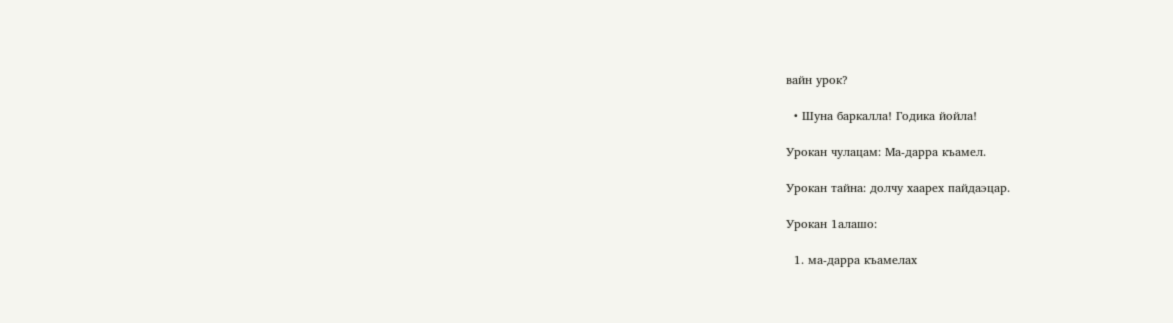вайн урок?

  • Шуна баркалла! Годика йойла!

Урокан чулацам: Ма-дарра къамел.

Урокан тайна: долчу хаарех пайдаэцар.

Урокан 1алашо:

  1. ма-дарра къамелах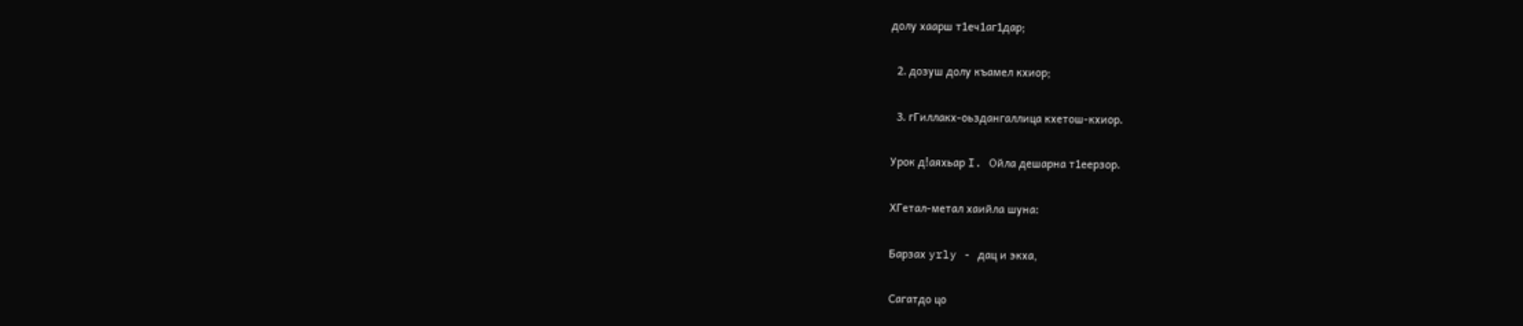долу хаарш т1еч1аг1дар;

  2. дозуш долу къамел кхиор;

  3. гГиллакх-оьздангаллица кхетош-кхиор.

Урок д!аяхьар I. Ойла дешарна т1еерзор.

ХГетал-метал хаийла шуна:

Барзах yrly - дац и экха,

Сагатдо цо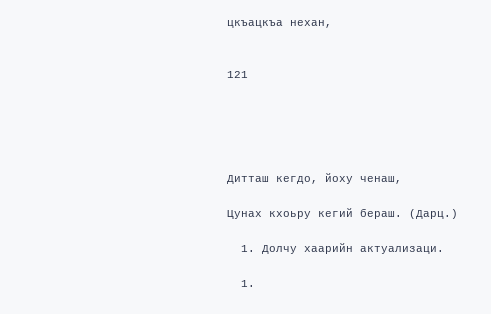цкъацкъа нехан,


121





Дитташ кегдо, йоху ченаш,

Цунах кхоьру кегий бераш. (Дарц.)

  1. Долчу хаарийн актуализаци.

  1.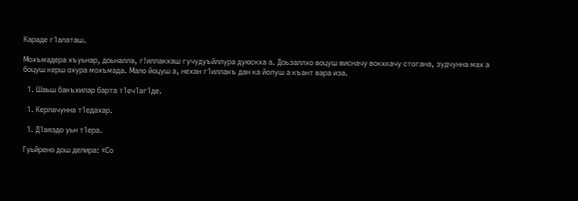Караде г1алаташ.

Мохъмадера хъуьнар, доьналла, г!иллакхаш гучудуъйллура дуюскха а. Доьзаллхо воцуш висначу вокхкачу стогана, зудчунна мах а боцуш керш охура мохъмада. Мало йоцуш а, нехан г1иллакъ дан ка йолуш а къант вара иза.

  1. Шаьш бакъхилар барта т1еч1аг1де.

  1. Керлачунна т1едахар.

  1. Д1аяздо уьн т1ера.

Гуьйрено дош делира: «Со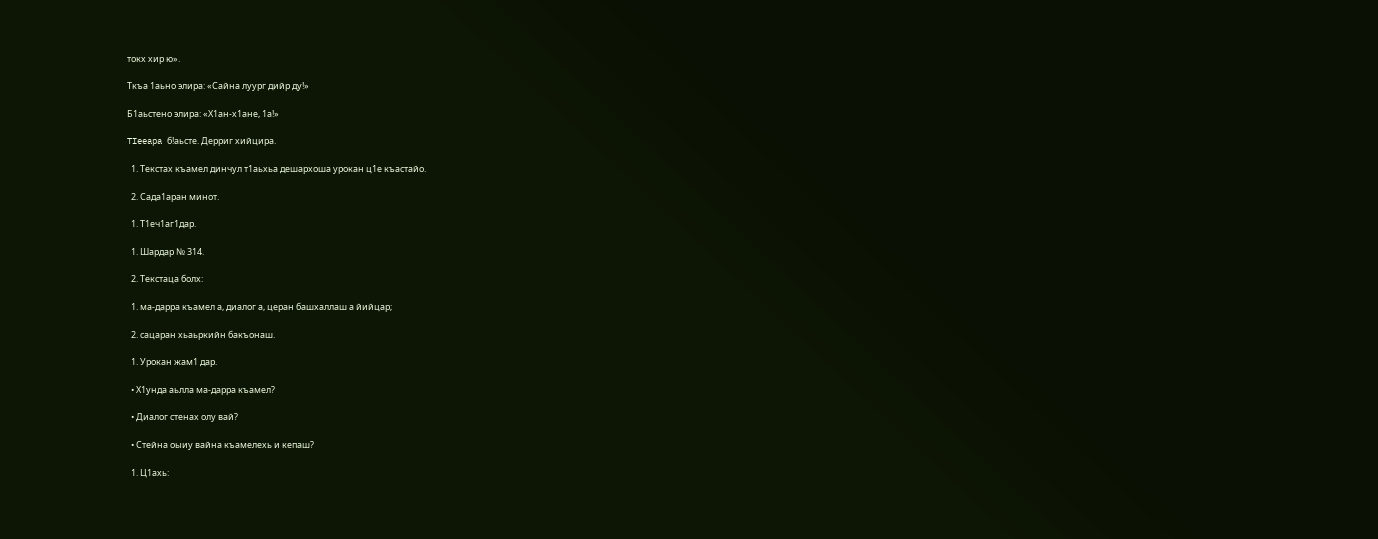токх хир ю».

Ткъа 1аьно элира: «Сайна луург дийр ду!»

Б1аьстено элира: «Х1ан-х1ане, 1а!»

TIeeapa б!аьсте. Дерриг хийцира.

  1. Текстах къамел динчул т1аьхьа дешархоша урокан ц1е къастайо.

  2. Сада1аран минот.

  1. Т1еч1аг1дар.

  1. Шардар № 314.

  2. Текстаца болх:

  1. ма-дарра къамел а, диалог а, церан башхаллаш а йийцар;

  2. сацаран хьаьркийн бакъонаш.

  1. Урокан жам1 дар.

  • Х1унда аьлла ма-дарра къамел?

  • Диалог стенах олу вай?

  • Стейна оыиу вайна къамелехь и кепаш?

  1. Ц1ахь: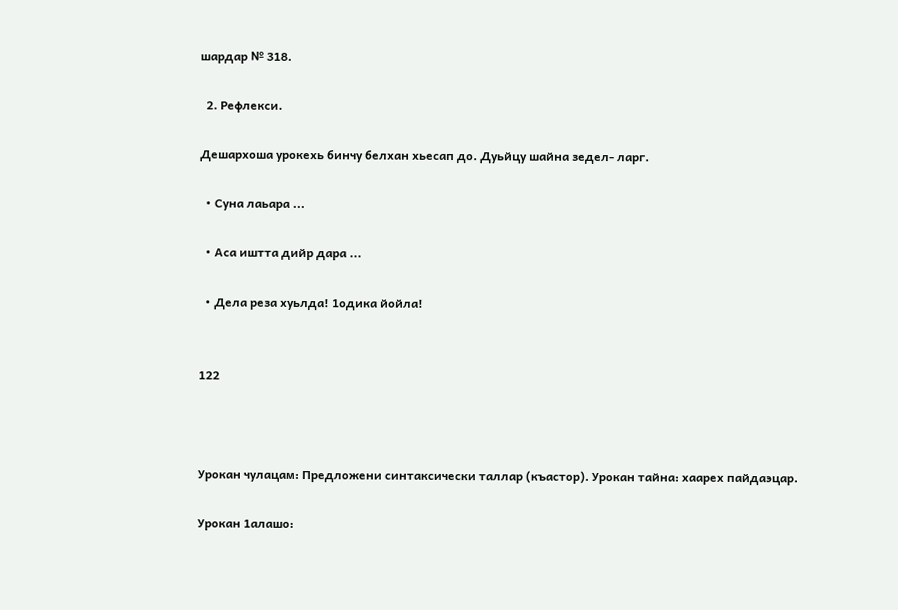шардар № 318.

  2. Рефлекси.

Дешархоша урокехь бинчу белхан хьесап до. Дуьйцу шайна зедел- ларг.

  • Суна лаьара ...

  • Аса иштта дийр дара ...

  • Дела реза хуьлда! 1одика йойла!


122



Урокан чулацам: Предложени синтаксически таллар (къастор). Урокан тайна: хаарех пайдаэцар.

Урокан 1алашо: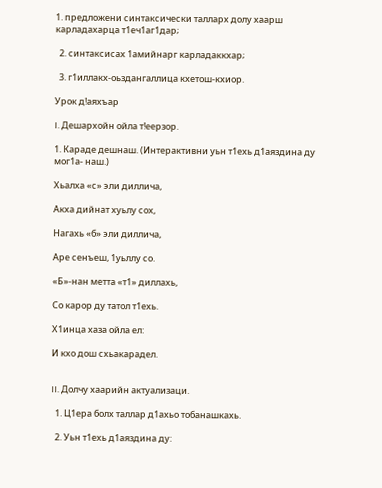1. предложени синтаксически талларх долу хаарш карладахарца т1еч1аг1дар;

  2. синтаксисах 1амийнарг карладаккхар;

  3. г1иллакх-оьздангаллица кхетош-кхиор.

Урок д!аяхъар

I. Дешархойн ойла т!еерзор.

1. Караде дешнаш. (Интерактивни уьн т1ехь д1аяздина ду мог1а- наш.)

Хьалха «с» эли диллича,

Акха дийнат хуьлу сох,

Нагахь «б» эли диллича,

Аре сенъеш, 1уьллу со.

«Б»-нан метта «т1» диллахь,

Со карор ду татол т1ехь.

Х1инца хаза ойла ел:

И кхо дош схьакарадел.


II. Долчу хаарийн актуализаци.

  1. Ц1ера болх таллар д1ахьо тобанашкахь.

  2. Уьн т1ехь д1аяздина ду: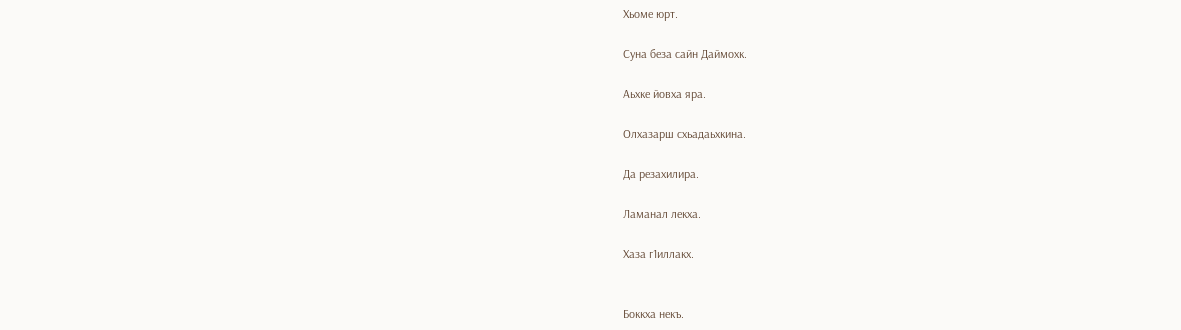Хьоме юрт.

Суна беза сайн Даймохк.

Аьхке йовха яра.

Олхазарш схьадаьхкина.

Да резахилира.

Ламанал лекха.

Хаза г1иллакх.


Боккха некъ.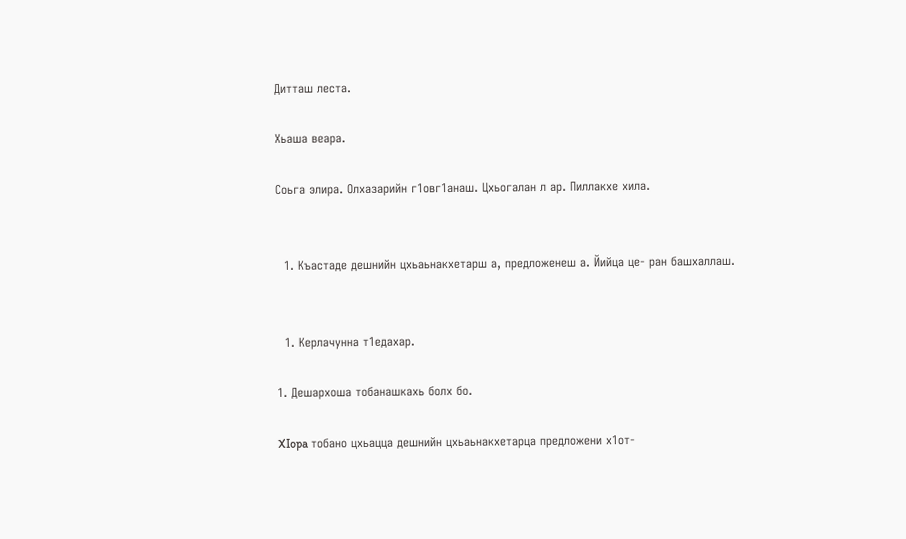Дитташ леста.

Хьаша веара.

Соьга элира. Олхазарийн г1овг1анаш. Цхьогалан л ар. Пиллакхе хила.


  1. Къастаде дешнийн цхьаьнакхетарш а, предложенеш а. Йийца це- ран башхаллаш.


  1. Керлачунна т1едахар.

1. Дешархоша тобанашкахь болх бо.

XIopa тобано цхьацца дешнийн цхьаьнакхетарца предложени х1от-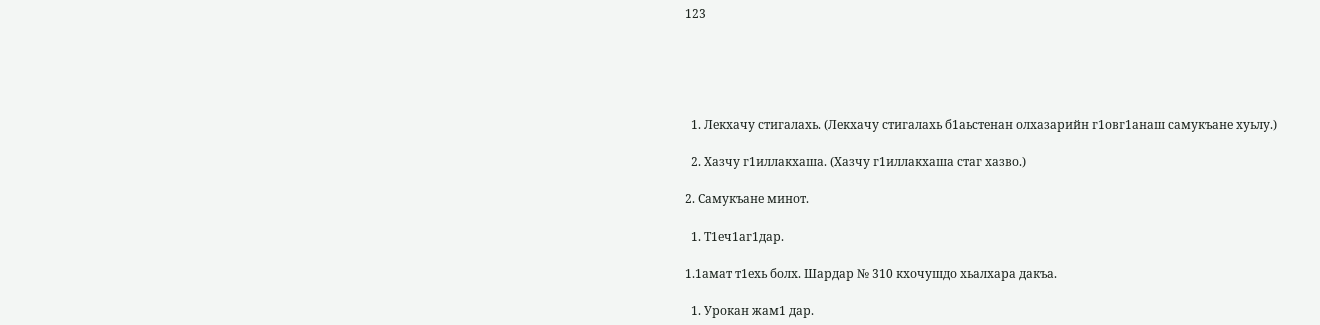123





  1. Лекхачу стигалахь. (Лекхачу стигалахь б1аьстенан олхазарийн г1овг1анаш самукъане хуьлу.)

  2. Хазчу г1иллакхаша. (Хазчу г1иллакхаша стаг хазво.)

2. Самукъане минот.

  1. Т1еч1аг1дар.

1.1амат т1ехь болх. Шардар № 310 кхочушдо хьалхара дакъа.

  1. Урокан жам1 дар.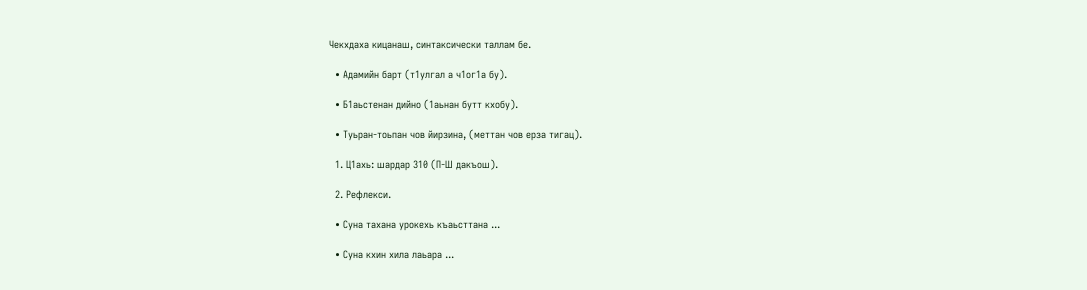Чекхдаха кицанаш, синтаксически таллам бе.

  • Адамийн барт (т1улгал а ч1ог1а бу).

  • Б1аьстенан дийно (1аьнан бутт кхобу).

  • Туьран-тоьпан чов йирзина, (меттан чов ерза тигац).

  1. Ц1ахь: шардар 310 (П-Ш дакъош).

  2. Рефлекси.

  • Суна тахана урокехь къаьсттана ...

  • Суна кхин хила лаьара ...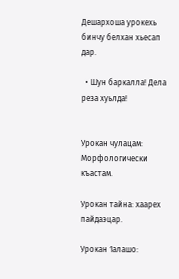Дешархоша урокехь бинчу белхан хьесап дар.

  • Шун баркалла! Дела реза хуьлда!


Урокан чулацам: Морфологически къастам.

Урокан тайна: хаарех пайдаэцар.

Урокан 1алашо: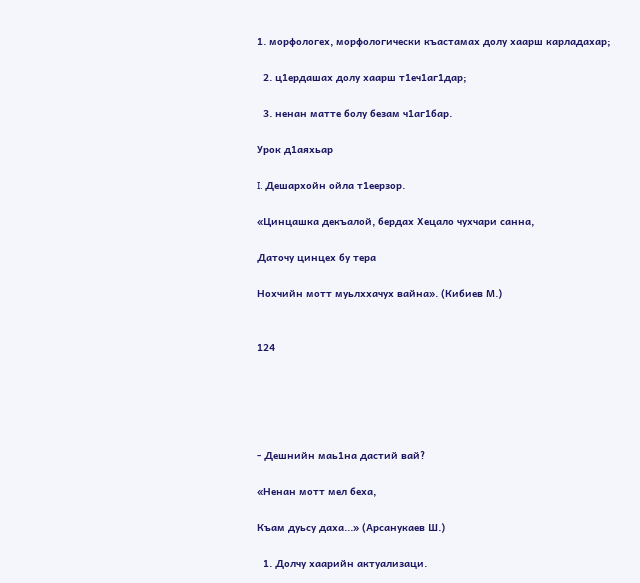1. морфологех, морфологически къастамах долу хаарш карладахар;

  2. ц1ердашах долу хаарш т1еч1аг1дар;

  3. ненан матте болу безам ч1аг1бар.

Урок д1аяхьар

I. Дешархойн ойла т1еерзор.

«Цинцашка декъалой, бердах Хецало чухчари санна,

Даточу цинцех бу тера

Нохчийн мотт муьлххачух вайна». (Кибиев М.)


124





- Дешнийн маь1на дастий вай?

«Ненан мотт мел беха,

Къам дуьсу даха...» (Арсанукаев Ш.)

  1. Долчу хаарийн актуализаци.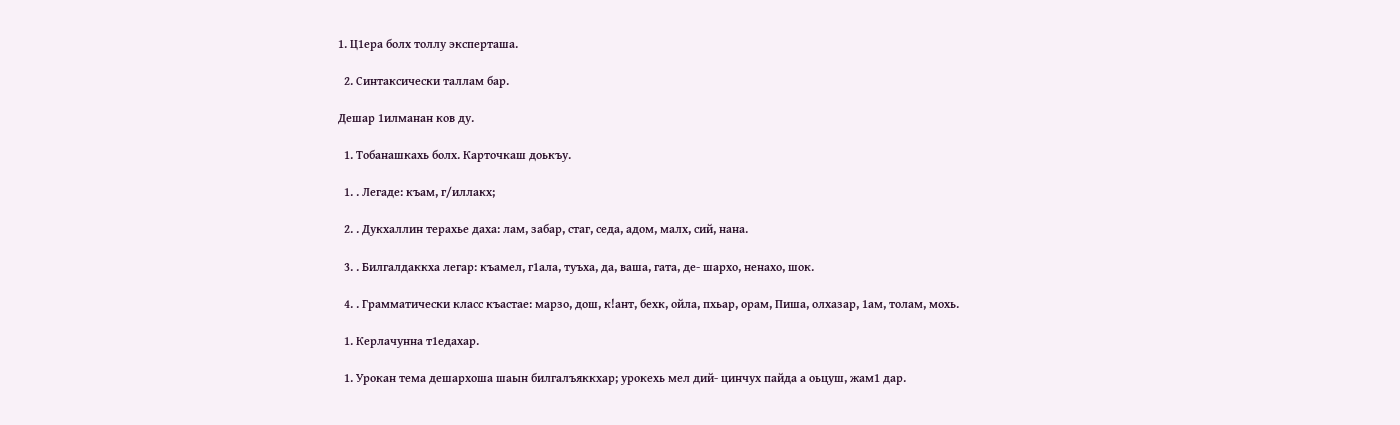1. Ц1ера болх толлу эксперташа.

  2. Синтаксически таллам бар.

Дешар 1илманан ков ду.

  1. Тобанашкахь болх. Карточкаш доькъу.

  1. . Легаде: къам, г/иллакх;

  2. . Дукхаллин терахье даха: лам, забар, стаг, седа, адом, малх, сий, нана.

  3. . Билгалдаккха легар: къамел, г1ала, туъха, да, ваша, гата, де- шархо, ненахо, шок.

  4. . Грамматически класс къастае: марзо, дош, к!ант, бехк, ойла, пхьар, орам, Пиша, олхазар, 1ам, толам, мохь.

  1. Керлачунна т1едахар.

  1. Урокан тема дешархоша шаын билгалъяккхар; урокехь мел дий- цинчух пайда а оьцуш, жам1 дар.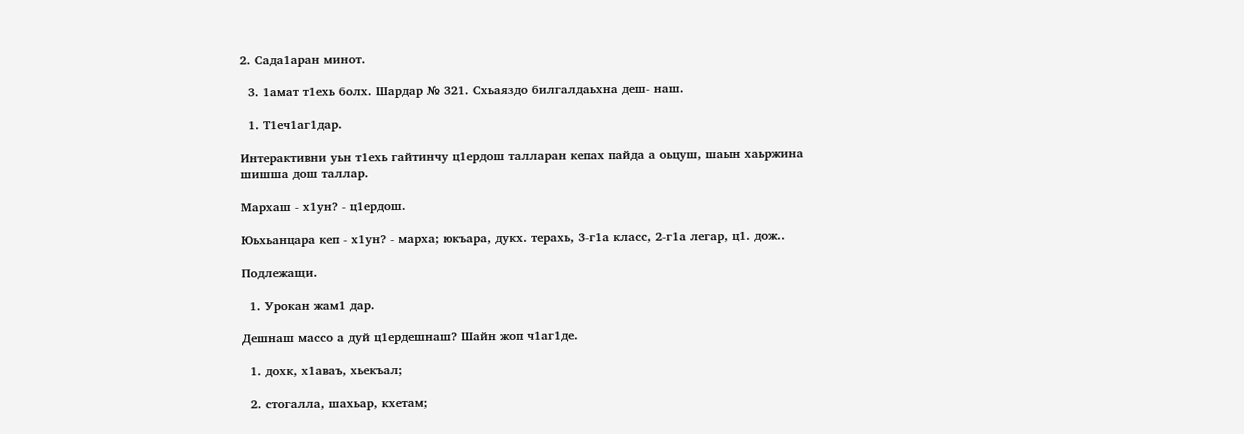2. Сада1аран минот.

  3. 1амат т1ехь болх. Шардар № 321. Схьаяздо билгалдаьхна деш- наш.

  1. Т1еч1аг1дар.

Интерактивни уьн т1ехь гайтинчу ц1ердош талларан кепах пайда а оьцуш, шаын хаьржина шишша дош таллар.

Мархаш - х1ун? - ц1ердош.

Юьхьанцара кеп - х1ун? - марха; юкъара, дукх. терахь, 3-г1а класс, 2-г1а легар, ц1. дож..

Подлежащи.

  1. Урокан жам1 дар.

Дешнаш массо а дуй ц1ердешнаш? Шайн жоп ч1аг1де.

  1. дохк, х1аваъ, хьекъал;

  2. стогалла, шахьар, кхетам;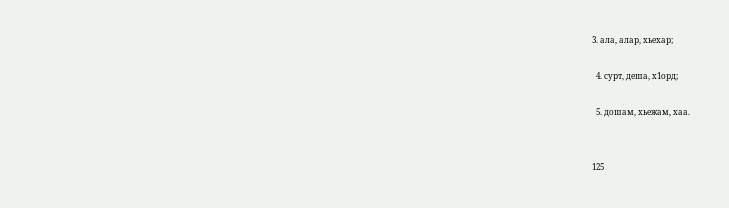3. ала, алар, хьехар;

  4. сурт, деша, х1орд;

  5. дошам, хьежам, хаа.


125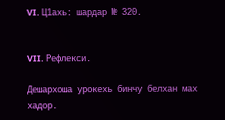VI. Ц1ахь: шардар № 320.


VII. Рефлекси.

Дешархоша урокехь бинчу белхан мах хадор.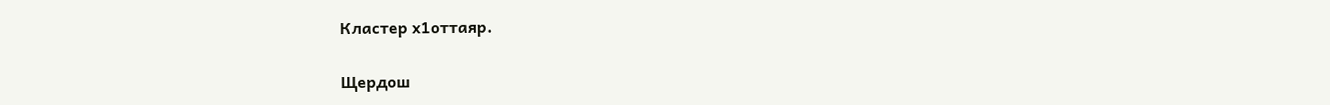Кластер х1оттаяр.

Щердош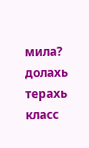мила? долахь терахь класс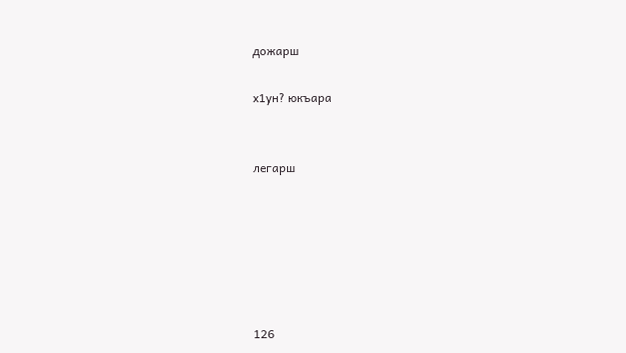дожарш

х1ун? юкъара


легарш






126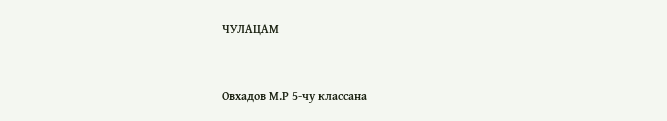ЧУЛАЦАМ


Овхадов М.Р 5-чу классана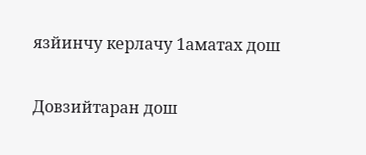язйинчу керлачу 1аматах дош

Довзийтаран дош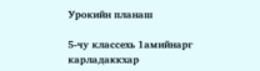Урокийн планаш

5-чу классехь 1амийнарг карладаккхар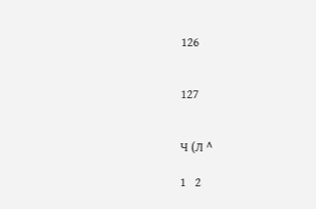126


127


Ч (Л ^

1   2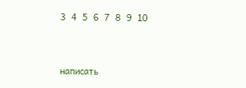3   4   5   6   7   8   9   10


написать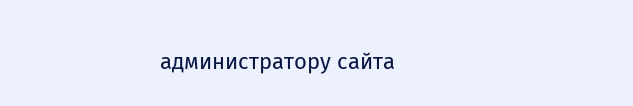администратору сайта